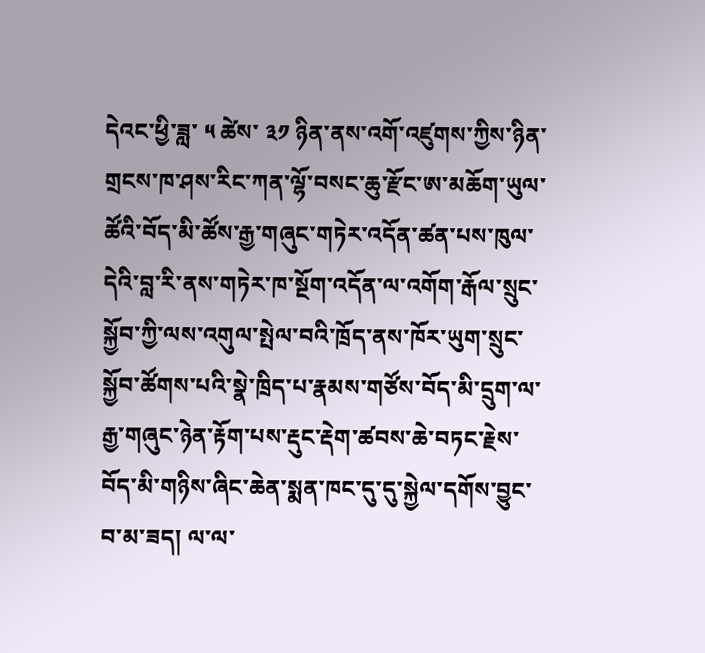དེའང་ཕྱི་ཟླ་ ༥ ཚེས་ ༣༡ ཉིན་ནས་འགོ་འཛུགས་ཀྱིས་ཉིན་གྲངས་ཁ་ཤས་རིང་ཀན་ལྷོ་བསང་ཆུ་རྫོང་ཨ་མཆོག་ཡུལ་ཚོའི་བོད་མི་ཚོས་རྒྱ་གཞུང་གཏེར་འདོན་ཚན་པས་ཁུལ་དེའི་བླ་རི་ནས་གཏེར་ཁ་སྔོག་འདོན་ལ་འགོག་རྒོལ་སྲུང་སྐྱོབ་ཀྱི་ལས་འགུལ་སྤེལ་བའི་ཁྲོད་ནས་ཁོར་ཡུག་སྲུང་སྐྱོབ་ཚོགས་པའི་སྣེ་ཁྲིད་པ་རྣམས་གཙོས་བོད་མི་དྲུག་ལ་རྒྱ་གཞུང་ཉེན་རྟོག་པས་རྡུང་རྡེག་ཚབས་ཆེ་བཏང་རྗེས་བོད་མི་གཉིས་ཞིང་ཆེན་སྨན་ཁང་དུ་དུ་སྐྱེལ་དགོས་བྱུང་བ་མ་ཟད། ལ་ལ་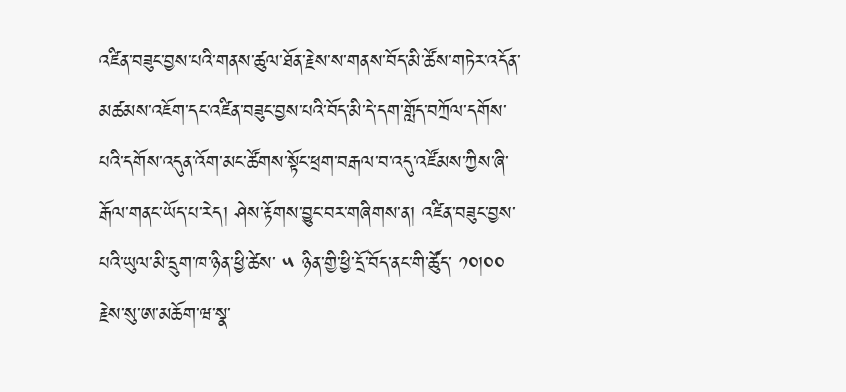འཛིན་བཟུང་བྱས་པའི་གནས་ཚུལ་ཐོན་རྗེས་ས་གནས་བོད་མི་ཚོས་གཏེར་འདོན་མཚམས་འཇོག་དང་འཛིན་བཟུང་བྱས་པའི་བོད་མི་དེ་དག་གློད་བཀྲོལ་དགོས་པའི་དགོས་འདུན་འོག་མང་ཚོགས་སྟོང་ཕྲག་བརྒལ་བ་འདུ་འཛོམས་ཀྱིས་ཞི་རྒོལ་གནང་ཡོད་པ་རེད། ཤེས་རྟོགས་བྱུང་བར་གཞིགས་ན། འཛིན་བཟུང་བྱས་པའི་ཡུལ་མི་དྲུག་ཁ་ཉིན་ཕྱི་ཚེས་ ༥ ཉིན་གྱི་ཕྱི་དྲོ་བོད་ནང་གི་ཚོུད་ ༡༠།༠༠ རྗེས་སུ་ཨ་མཆོག་ཝ་སྣ་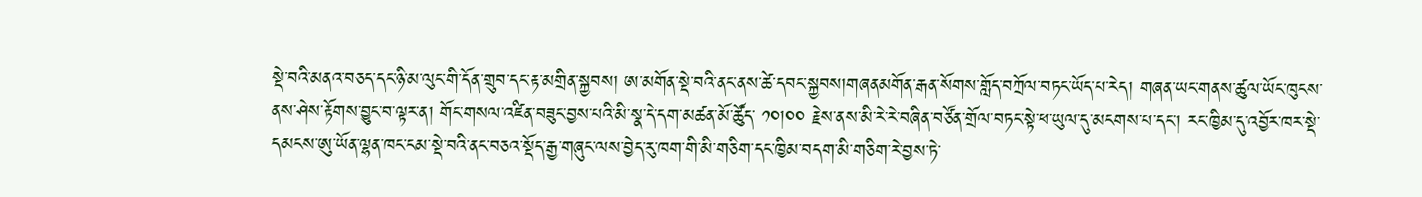སྡེ་བའི་མནའ་བཅད་དང་ཉི་མ་ལུང་གི་དོན་གྲུབ་དང་རྟ་མགྲིན་སྐྱབས། ཨ་མགོན་སྡེ་བའི་ནང་ནས་ཚེ་དབང་སྐྱབས།གཞནམགོན་རྒན་སོགས་གློད་བཀྲོལ་བཏང་ཡོད་པ་རེད། གཞན་ཡང་གནས་ཚུལ་ཡོང་ཁུངས་ནས་ཤེས་རྟོགས་བྱུང་བ་ལྟར་ན། གོང་གསལ་འཛིན་བཟུང་བྱས་པའི་མི་སྣ་དེ་དག་མཚན་མོ་ཚོུད་ ༡༠།༠༠ རྗེས་ནས་མི་རེ་རེ་བཞིན་བཙོན་གྲོལ་བཏང་སྟེ་ཕ་ཡུལ་དུ་མངགས་པ་དང་། རང་ཁྱིམ་དུ་འབྱོར་ཁར་སྡེ་དམངས་ཨུ་ཡོན་ལྷན་ཁང་ངམ་སྡེ་བའི་ནང་བཅའ་སྡོད་རྒྱ་གཞུང་ལས་བྱེད་རུ་ཁག་གི་མི་གཅིག་དང་ཁྱིམ་བདག་མི་གཅིག་རེ་བྱས་ཏེ་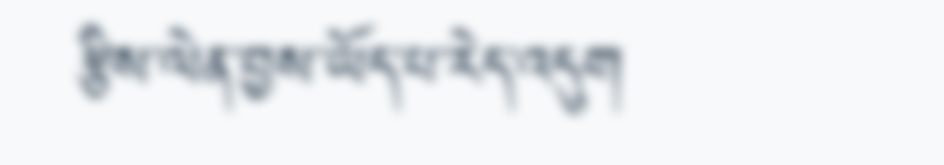རྩིས་ལེན་བྱས་ཡོད་པ་རེད་འདུག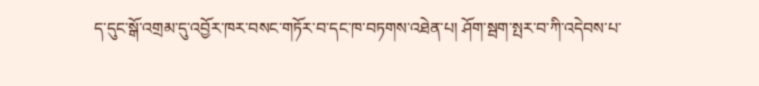ད་དུང་སྒོ་འགྲམ་དུ་འབྱོར་ཁར་བསང་གཏོར་བ་དང་ཁ་བཏགས་འཐེན་པ། ཤོག་སྦག་སྤར་བ་ཀི་འདེབས་པ་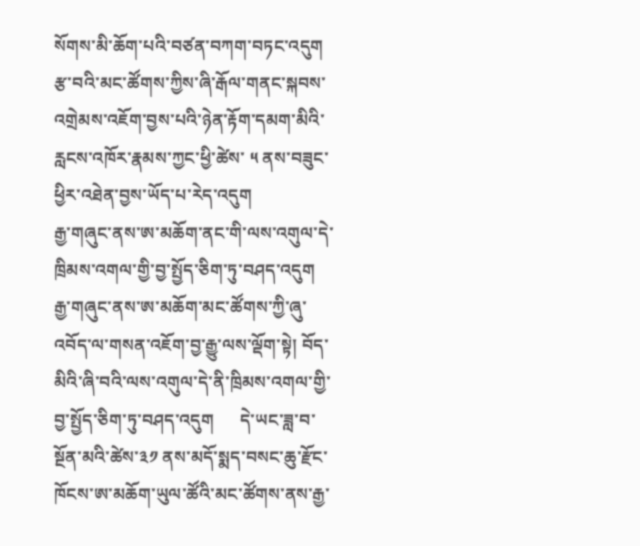སོགས་མི་ཆོག་པའི་བཙན་བཀག་བཏང་འདུག རྩ་བའི་མང་ཚོགས་ཀྱིས་ཞི་རྒོལ་གནང་སྐབས་འགྲེམས་འཇོག་བྱས་པའི་ཉེན་རྟོག་དམག་མིའི་རླངས་འཁོར་རྣམས་ཀྱང་ཕྱི་ཚེས་ ༥ ནས་བཟུང་ཕྱིར་འཐེན་བྱས་ཡོད་པ་རེད་འདུག
རྒྱ་གཞུང་ནས་ཨ་མཆོག་ནང་གི་ལས་འགུལ་དེ་ཁྲིམས་འགལ་གྱི་བྱ་སྤྱོད་ཅིག་ཏུ་བཤད་འདུག
རྒྱ་གཞུང་ནས་ཨ་མཆོག་མང་ཚོགས་ཀྱི་ཞུ་འབོད་ལ་གསན་འཇོག་བྱ་རྒྱུ་ལས་ལྡོག་སྟེ། བོད་མིའི་ཞི་བའི་ལས་འགུལ་དེ་ནི་ཁྲིམས་འགལ་གྱི་བྱ་སྤྱོད་ཅིག་ཏུ་བཤད་འདུག      དེ་ཡང་ཟླ་བ་སྔོན་མའི་ཚེས་༣༡ ནས་མདོ་སྨད་བསང་ཆུ་རྫོང་ཁོངས་ཨ་མཆོག་ཡུལ་ཚོའི་མང་ཚོགས་ནས་རྒྱ་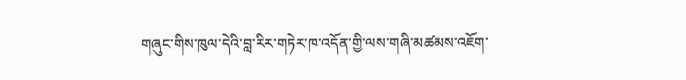གཞུང་གིས་ཁུལ་དེའི་བླ་རིར་གཏེར་ཁ་འདོན་གྱི་ལས་གཞི་མཚམས་འཇོག་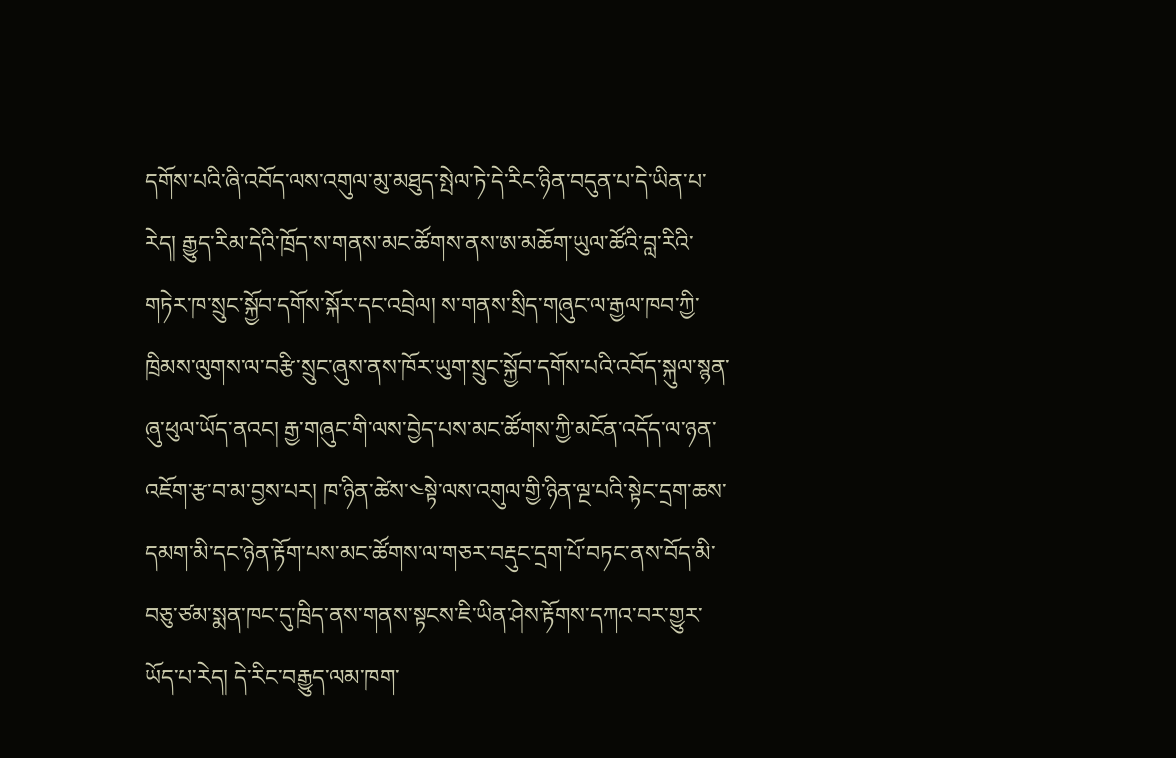དགོས་པའི་ཞི་འབོད་ལས་འགུལ་མུ་མཐུད་སྤེལ་ཏེ་དེ་རིང་ཉིན་བདུན་པ་དེ་ཡིན་པ་རེད། རྒྱུད་རིམ་དེའི་ཁྲོད་ས་གནས་མང་ཚོགས་ནས་ཨ་མཆོག་ཡུལ་ཚོའི་བླ་རིའི་གཏེར་ཁ་སྲུང་སྐྱོབ་དགོས་སྐོར་དང་འབྲེལ། ས་གནས་སྲིད་གཞུང་ལ་རྒྱལ་ཁབ་ཀྱི་ཁྲིམས་ལུགས་ལ་བརྩི་སྲུང་ཞུས་ནས་ཁོར་ཡུག་སྲུང་སྐྱོབ་དགོས་པའི་འབོད་སྐུལ་སྙན་ཞུ་ཕུལ་ཡོད་ནའང། རྒྱ་གཞུང་གི་ལས་བྱེད་པས་མང་ཚོགས་ཀྱི་མངོན་འདོད་ལ་ཉན་འཇོག་རྩ་བ་མ་བྱས་པར། ཁ་ཉིན་ཚེས་༤སྟེ་ལས་འགུལ་གྱི་ཉིན་ལྔ་པའི་སྟེང་དྲག་ཆས་དམག་མི་དང་ཉེན་རྟོག་པས་མང་ཚོགས་ལ་གཅར་བརྡུང་དྲག་པོ་བཏང་ནས་བོད་མི་བཅུ་ཙམ་སྨན་ཁང་དུ་ཁྲིད་ནས་གནས་སྟངས་ཇི་ཡིན་ཤེས་རྟོགས་དཀའ་བར་གྱུར་ཡོད་པ་རེད། དེ་རིང་བརྒྱུད་ལམ་ཁག་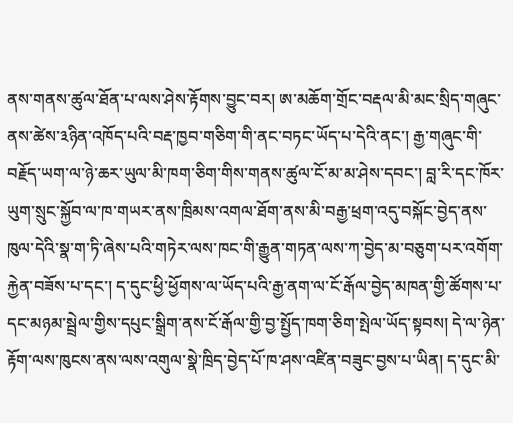ནས་གནས་ཚུལ་ཐོན་པ་ལས་ཤེས་རྟོགས་བྱུང་བར། ཨ་མཆོག་གྲོང་བརྡལ་མི་མང་སྲིད་གཞུང་ནས་ཚེས་༣ཉིན་འཁོད་པའི་བརྡ་ཁྱབ་གཅིག་གི་ནང་བཏང་ཡོད་པ་དེའི་ནང་། རྒྱ་གཞུང་གི་བརྗོད་ཡག་ལ་ཉེ་ཆར་ཡུལ་མི་ཁག་ཅིག་གིས་གནས་ཚུལ་ངོ་མ་མ་ཤེས་དབང་། བླ་རི་དང་ཁོར་ཡུག་སྲུང་སྐྱོབ་ལ་ཁ་གཡར་ནས་ཁྲིམས་འགལ་ཐོག་ནས་མི་བརྒྱ་ཕྲག་འདུ་བསྐོང་བྱེད་ནས་ཁུལ་དེའི་སྣ་ག་ཏི་ཞེས་པའི་གཏེར་ལས་ཁང་གི་རྒྱུན་གཏན་ལས་ཀ་བྱེད་མ་བཅུག་པར་འགོག་རྐྱེན་བཟོས་པ་དང་། ད་དུང་ཕྱི་ཕྱོགས་ལ་ཡོད་པའི་རྒྱ་ནག་ལ་ངོ་རྒོལ་བྱེད་མཁན་གྱི་ཚོགས་པ་དང་མཉམ་སྦྲེལ་གྱིས་དཔུང་སྒྲིག་ནས་ངོ་རྒོལ་གྱི་བྱ་སྤྱོད་ཁག་ཅིག་སྤེལ་ཡོད་སྟབས། དེ་ལ་ཉེན་རྟོག་ལས་ཁུངས་ནས་ལས་འགུལ་སྣེ་ཁྲིད་བྱེད་པོ་ཁ་ཤས་འཛིན་བཟུང་བྱས་པ་ཡིན། ད་དུང་མི་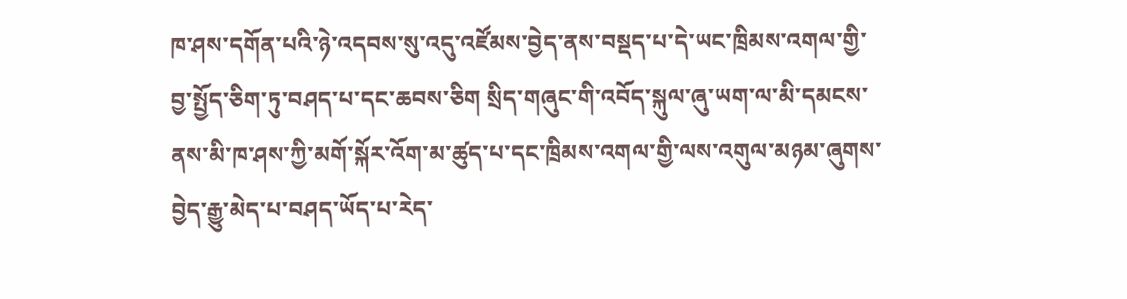ཁ་ཤས་དགོན་པའི་ཉེ་འདབས་སུ་འདུ་འཛོམས་བྱེད་ནས་བསྡད་པ་དེ་ཡང་ཁྲིམས་འགལ་གྱི་བྱ་སྤྱོད་ཅིག་ཏུ་བཤད་པ་དང་ཆབས་ཅིག སྲིད་གཞུང་གི་འབོད་སྐུལ་ཞུ་ཡག་ལ་མི་དམངས་ནས་མི་ཁ་ཤས་ཀྱི་མགོ་སྐོར་འོག་མ་ཚུད་པ་དང་ཁྲིམས་འགལ་གྱི་ལས་འགུལ་མཉམ་ཞུགས་བྱེད་རྒྱུ་མེད་པ་བཤད་ཡོད་པ་རེད་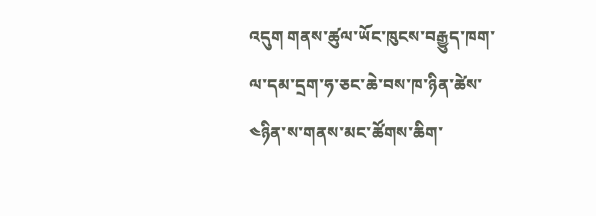འདུག གནས་ཚུལ་ཡོང་ཁུངས་བརྒྱུད་ཁག་ལ་དམ་དྲག་ཧ་ཅང་ཆེ་བས་ཁ་ཉིན་ཚེས་༤ཉིན་ས་གནས་མང་ཚོགས་ཆིག་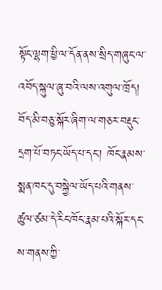སྟོང་ལྷག་ཕྱི་ལ་དོན་ནས་སྲིད་གཞུང་ལ་འབོད་སྐུལ་ཞུ་བའི་ལས་འགུལ་ཁྲོད། བོད་མི་བཅུ་སྐོར་ཞིག་ལ་གཅར་བརྡུང་དྲག་པོ་བཏང་ཡོད་པ་དང་། ཁོང་རྣམས་སྨན་ཁང་དུ་བསྐྱེལ་ཡོད་པའི་གནས་ཚུལ་ཙམ་དེ་རིང་ཁོང་རྣམ་པའི་སྐོར་དང་ས་གནས་ཀྱི་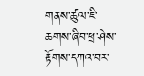གནས་ཚུལ་ཇི་ཆགས་ཞིབ་ཕྲ་ཤེས་རྟོགས་དཀའ་བར་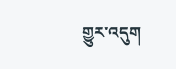གྱུར་འདུག